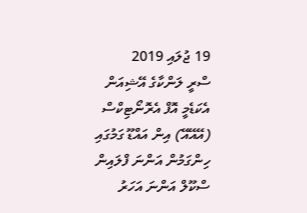19 ޖުލައި 2019
ސްރީ ލަންކާގެ އޭޝިއަން އެކަޑެމީ އޮފް އެރޮނޯޓިކްސް (އޭއޭއޭ) އިން އައްޑޫ ގަމުގައި ހިންގަމުން އަންނަ ފްލައިން ސްކޫލް އަންނަ އަހަރު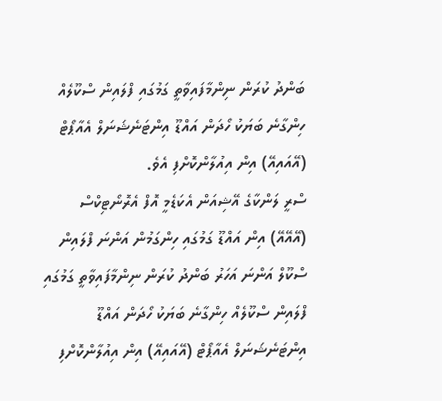ބަންދު ކުރަން ނިންމާފައިވާތީ ގަމުގައި ފްލައިން ސްކޫލެއް ހިންގާނެ ބަޔަކު ހޯދަން އައްޑޫ އިންޓަނެޝަނަލް އެއާޕޯޓް (އޭއައިއޭ) އިން އިއުލާންކޮށްފި އެވެ.
ސްރީ ލަންކާގެ އޭޝިއަން އެކަޑެމީ އޮފް އެރޮނޯޓިކްސް (އޭއޭއޭ) އިން އައްޑޫ ގަމުގައި ހިންގަމުން އަންނަ ފްލައިން ސްކޫލް އަންނަ އަހަރު ބަންދު ކުރަން ނިންމާފައިވާތީ ގަމުގައި ފްލައިން ސްކޫލެއް ހިންގާނެ ބަޔަކު ހޯދަން އައްޑޫ އިންޓަނެޝަނަލް އެއާޕޯޓް (އޭއައިއޭ) އިން އިއުލާންކޮށްފި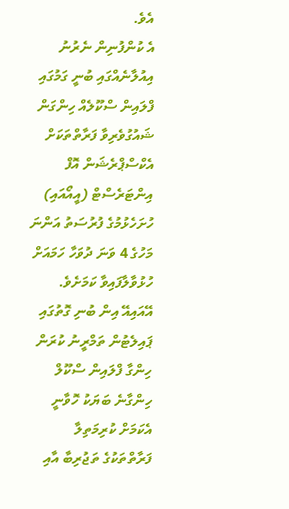އެވެ.
އެ ކުންފުނިން ނެރުނު އިއުލާނެއްގައި ބުނީ ގަމުގައި ފްލައިން ސްކޫލެއް ހިންގަން ޝައުގުވެރިވާ ފަރާތްތަކަށް އެކްސްޕްރެޝަން އޮފް އިންޓަރެސްޓް (އީއޯއައި) ހުށަހެޅުމުގެ ފުރުސަތު އަންނަ މަހުގެ 4 ވަނަ ދުވަހާ ހަމައަށް ހުޅުވާލާފައިވާ ކަމަށެވެ.
އޭއައިއޭ އިން ބުނި ގޮތުގައި ޕައިލެޓުން ތަމްރީނު ކުރަން ހިންގާ ފްލައިން ސްކޫލް ހިންގާނެ ބަޔަކު ހޮވާނީ އެކަމަށް ކުރިމަތިލާ ފަރާތްތަކުގެ ތަޖުރިބާ އާއި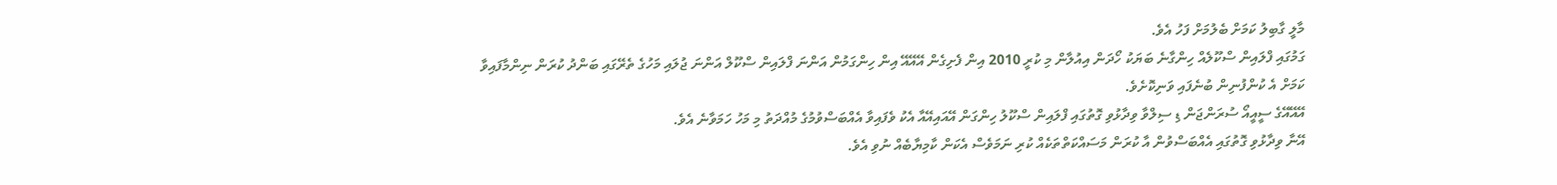މާލީ ގާބިލު ކަމަށް ބެލުމަށް ފަހު އެވެ.
ގަމުގައި ފްލައިން ސްކޫލެއް ހިންގާނެ ބަޔަކު ހޯދަން އިއުލާން މި ކުރީ 2010 އިން ފެށިގެން އޭއޭއޭ އިން ހިންގަމުން އަންނަ ފްލައިން ސްކޫލް އަންނަ ޖުލައި މަހުގެ ތެރޭގައި ބަންދު ކުރަން ނިންމާފައިވާ ކަމަށް އެ ކުންފުނިން ބުނެފައި ވަނިކޮށެވެ.
އޭއޭއޭގެ ސީއީއޯ ސުރަންޖަން ޑި ސިލްވާ ވިދާޅުވި ގޮތުގައި ފްލައިން ސްކޫލު ހިންގަން އޭއައިއޭއާ އެކު ވެފައިވާ އެއްބަސްވުމުގެ މުއްދަތު މި މަހު ހަމަވާނެ އެވެ.
އޭނާ ވިދާޅުވި ގޮތުގައި އެއްބަސްވުން އާ ކުރަން މަސައްކަތްތަކެއް ކުރި ނަމަވެސް އެކަން ކާމިޔާބެއް ނުވި އެވެ.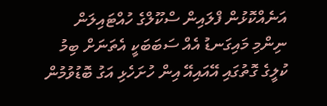އަނެއްކޮޅުން ފްލައިން ސްކޫލްގެ ހުއްޓައިލަން ނިންމި މައިގަނޑު އެއް ސަބަބަކީ އެތަނަށް ބިމު ކުލީގެ ގޮތުގައި އޭއައިއޭ އިން ހުށަހެޅި އަގު ބޮޑުވުމުން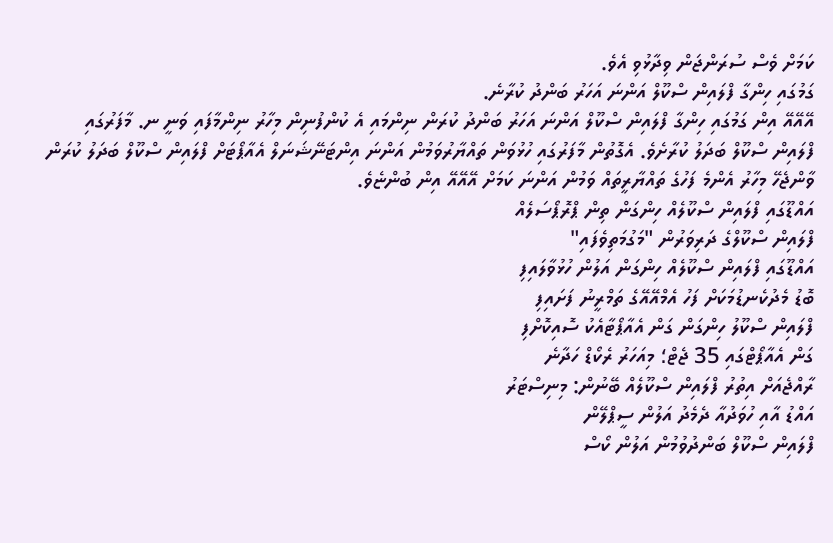ކަމަށް ވެސް ސުރަންޖަން ވިދާޅުވި އެވެ.
ގަމުގައި ހިންގާ ފްލައިން ސްކޫލް އަންނަ އަހަރު ބަންދު ކުރާނެ.
އޭއޭއޭ އިން ގަމުގައި ހިންގާ ފްލައިން ސްކޫލް އަންނަ އަހަރު ބަންދު ކުރަން ނިންމައި އެ ކުންފުނިން މިހާރު ނިންމާފައި ވަނީ ނ. މާފަރުގައި ފްލައިން ސްކޫލް ބަދަލު ކުރާށެވެ. އެގޮތުން މާފަރުގައި ހުޅުވަން ތައްޔާރުވަމުން އަންނަ އިންޓަނޭޝަނަލް އެއާޕޯޓަށް ފްލައިން ސްކޫލް ބަދަލު ކުރަން ވާންޖެހޭ މިހާރު އެންމެ ފަހުގެ ތައްޔާރީތައް ވަމުން އަންނަ ކަމަށް އޭއޭއޭ އިން ބުންޏެވެ.
އައްޑޫގައި ފްލައިން ސްކޫލެއް ހިންގަން ތިން ޕްރޮޕޯސަލެއް
ފްލައިން ސްކޫލްގެ ދަރިވަރުން "މަގުމަތިވެފައި"
އައްޑޫގައި ފްލައިން ސްކޫލެއް ހިންގަން އަލުން ހުޅުވާލައިފި
ބޮޑު މެދުކެނޑުމަކަށް ފަހު އެމްއޭއޭގެ ތަމްރީނު ފަށައިފި
ފްލައިން ސްކޫލު ހިންގަން ގަން އެއާޕޯޓާއެކު ސޮއިކޮށްފި
ގަން އެއާޕޯޓްގައި 35 ޖެޓް؛ މިއަހަރު ރެކޯޑް ހަދާނެ
ރާއްޖެއަށް އިތުރު ފްލައިން ސްކޫލެއް ބޭނުން: މިނިސްޓަރު
އައްޑު އާއި ހުވަދުއާ ދެމެދު އަލުން ސީޕްލޭން
ފްލައިން ސްކޫލް ބަންދުވުމުން އަލުން ކޯސް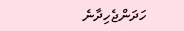ހަދަންޖެހިދާނެ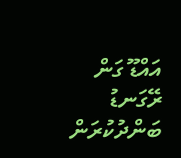އައްޑޫ ގަން ރޭގަނޑު ބަންދުކުރަން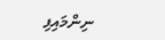ނިންމައިފި